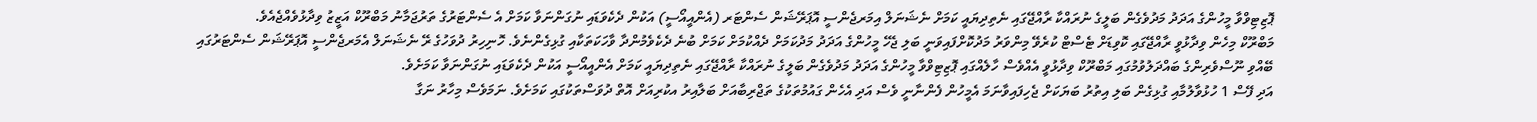ޕޮޒިޓިވްވާ މީހުންގެ އަދަދު މަދުވެގެން ބަލީގެ ނުރައްކާ ރާއްޖޭގައި ނެތިދިޔައީ ކަމަށް ނެޝަނަލް އިމަރޖެންސީ އޮޕަރޭޝަން ސެންޓަރ (އެންއީއޯސީ) އަކުން ދެކެވަޑައި ނުގަންނަވާ ކަމަށް އެ ސެންޓަރުގެ ތަރުޖަމާނު މަބްރޫކް އަޒީޒު ވިދާޅުވެއްޖެއެވެ.
މަބްރޫކް މިހެން ވިދާޅުވީ ރާއްޖޭގައި ކޮވިޑަށް ޓެސްޓް ކުރެވޭ މިންވަރު މަދުކޮށްފައިވަނީ ބަލި ޖެހޭ މީހުންގެ އަދަދު މަދުކަމަށް ދެއްކުމަށް ކަމަށް ބުނެ ދެކެވެމުންދާ ވާހަކަތަކާއި ގުޅިގެންނެވެ. ހޮނިހިރު ދުވަހުގެ ރޭ ނެޝަނަލް އެމަރޖެންސީ އޮޕަރޭޝަން ސެންޓަރުގައި ބޭއްވި ނޫސްވެރިންގެ ބައްދަލުވުމުގައި މަބްރޫކް ވިދާޅުވީ އެއްވެސް ހާލެއްގައި ޕޮޒިޓިވްވާ މީހުންގެ އަދަދު މަދުވެގެން ބަލީގެ ނުރައްކާ ރާއްޖޭގައި ނެތިދިޔައީ ކަމަށް އެންއީއޯސީ އަކުން ދެކެވަޑައި ނުގަންނަވާ ކަމަށެވެ.
އަދި ފޭސް 1 ހުޅުވާލުމާއި ގުޅިގެން ބަލި އިތުރު ބަޔަކަށް ޖެހިފައިވާނަމަ އެމީހުން ފެންނާނީ ވެސް އަދި އެހެން ގައުމުތަކުގެ ތަޖްރިބާއަށް ބަލާއިރު އކުރިއަށް އޮތް ދުވަސްތަކުގައި ކަމަށެވެ. ނަމަވެސް މިހާރު ނަގާ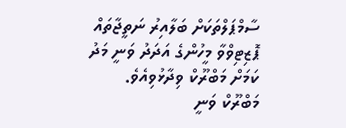ސާމްޕަލްތަކަށް ބަލާއިރު ނަތީޖާތައް ޕޮޒިޓިވްވާ މީހުންގެ އަދަދު ވަނީ މަދު ކަމަށް މަބްރޫކް ވިދާޅުވިއެވެ.
މަބްރޫކް ވަނީ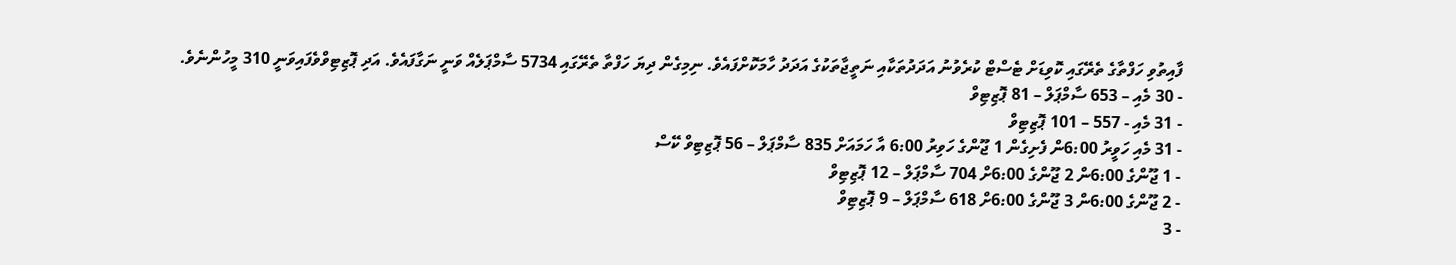ފާއިތުވި ހަފްތާގެ ތެރޭގައި ކޮވިޑަށް ޓެސްޓް ކުރެވުނު އަދަދުތަކާއި ނަތީޖާތަކުގެ އަދަދު ހާމަކޮށްފައެވެ. ނިމިގެން ދިޔަ ހަފްތާ ތެރޭގައި 5734 ސާމްޕަލެއް ވަނީ ނަގާފައެވެ. އަދި ޕޮޒިޓިވްވެފައިވަނީ 310 މީހުންނެވެ.
- 30 މެއި – 653 ސާމްޕަލް – 81 ޕޮޒިޓިވް
- 31 މެއި - 557 – 101 ޕޮޒިޓިވް
- 31 މެއި ހަވީރު 6:00ން ފެށިގެން 1 ޖޫންގެ ހަވިރު 6:00 އާ ހަމައަށް 835 ސާމްޕަލް – 56 ޕޮޒިޓިވް ކޭސް
- 1 ޖޫންގެ 6:00ން 2 ޖޫންގެ 6:00ށް 704 ސާމްޕަލް – 12 ޕޮޒިޓިވް
- 2 ޖޫންގެ 6:00ން 3 ޖޫންގެ 6:00ށް 618 ސާމްޕަލް – 9 ޕޮޒިޓިވް
- 3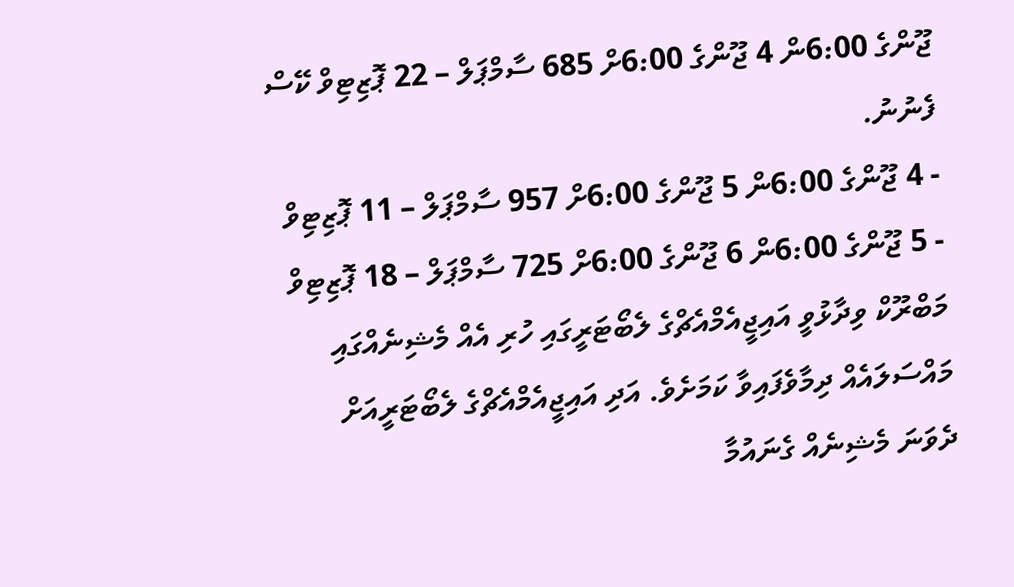ޖޫންގެ 6:00ން 4 ޖޫންގެ 6:00ށް 685 ސާމްޕަލް – 22 ޕޮޒިޓިވް ކޭސް ފެނުނު.
- 4 ޖޫންގެ 6:00ން 5 ޖޫންގެ 6:00ށް 957 ސާމްޕަލް – 11 ޕޮޒިޓިވް
- 5 ޖޫންގެ 6:00ން 6 ޖޫންގެ 6:00ށް 725 ސާމްޕަލް – 18 ޕޮޒިޓިވް
މަބްރޫކް ވިދާޅުވީ އައިޖީއެމްއެޗްގެ ލެބޯޓަރީގައި ހުރި އެއް މެޝިނެއްގައި މައްސަލައެއް ދިމާވެފައިވާ ކަމަށެވެ. އަދި އައިޖީއެމްއެޗްގެ ލެބޯޓަރީއަށް ދެވަނަ މެޝިނެއް ގެނައުމާ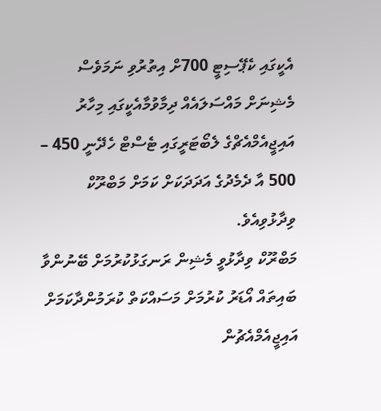އެކީގައި ކެޕޭސިޓީ 700ށް އިތުރުވި ނަމަވެސް މެޝިނަށް މައްސަލައެއް ދިމާވުމާއެކީގައި މިހާރު އައިޖީއެމްއެޗްގެ ލެބޯޓަރީގައި ޓެސްޓް ހެދޭނީ 450 – 500 އާ ދެމެދުގެ އަދަދަކަށް ކަމަށް މަބްރޫކް ވިދާޅުވިއެވެ.
މަބްރޫކް ވިދާޅުވީ މެޝިން ރަނގަޅުކުރުމަށް ބޭނުންވާ ބައިތައް އޯޑަރު ކުރުމަށް މަސައްކަތް ކުރަމުންދާކަމަށް އައިޖީއެމްއެޗުން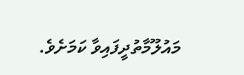މައުލޫމާތުދީފައިވާ ކަމަށެވެ.